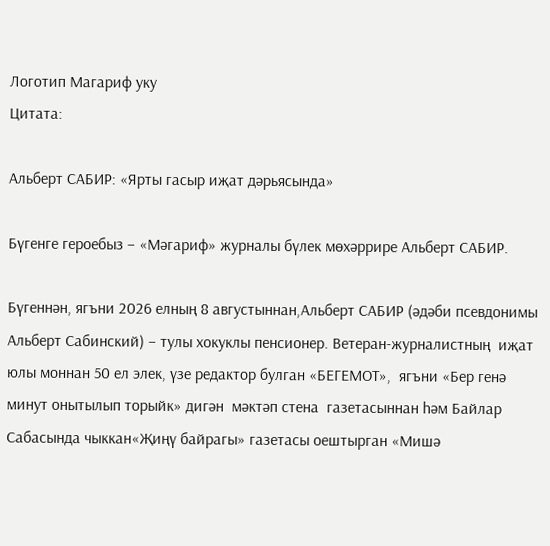Логотип Магариф уку
Цитата:

Альберт САБИР: «Ярты гасыр иҗат дәрьясында»

Бүгенге героебыз – «Мәгариф» журналы бүлек мөхәррире Альберт САБИР.

Бүгеннән, ягъни 2026 елның 8 августыннан,Альберт САБИР (әдәби псевдонимы Альберт Сабинский) – тулы хокуклы пенсионер. Ветеран-журналистның  иҗат юлы моннан 50 ел элек, үзе редактор булган «БЕГЕМОТ»,  ягъни «Бер генә минут онытылып торыйк» дигән  мәктәп стена  газетасыннан һәм Байлар Сабасында чыккан«Җиңү байрагы» газетасы оештырган «Мишә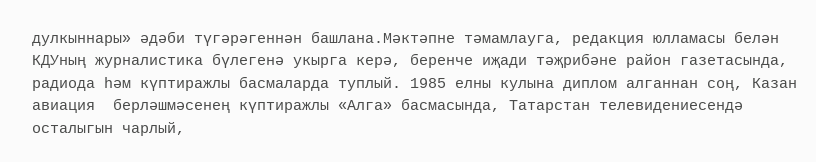дулкыннары» әдәби түгәрәгеннән башлана.Мәктәпне тәмамлауга, редакция юлламасы белән КДУның журналистика бүлегенә укырга керә, беренче иҗади тәҗрибәне район газетасында, радиода һәм күптиражлы басмаларда туплый. 1985 елны кулына диплом алганнан соң, Казан авиация  берләшмәсенең күптиражлы «Алга» басмасында, Татарстан телевидениесендә осталыгын чарлый,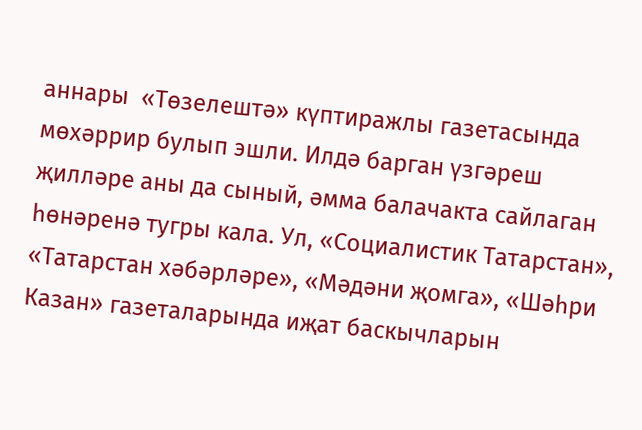аннары  «Төзелештә» күптиражлы газетасында мөхәррир булып эшли. Илдә барган үзгәреш җилләре аны да сыный, әмма балачакта сайлаган һөнәренә тугры кала. Ул, «Социалистик Татарстан», «Татарстан хәбәрләре», «Мәдәни җомга», «Шәһри Казан» газеталарында иҗат баскычларын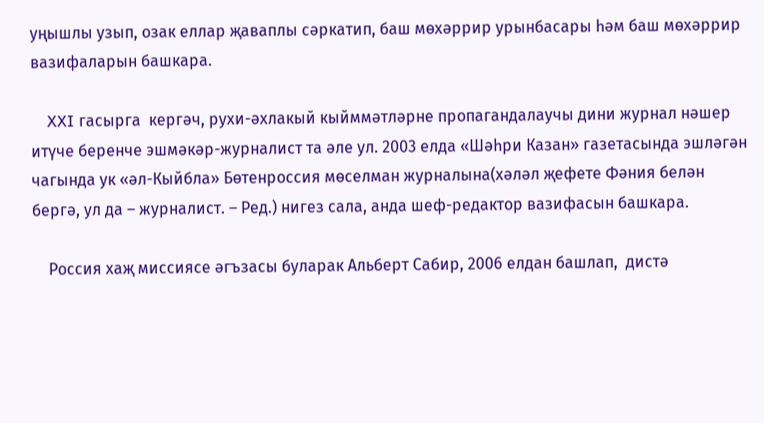уңышлы узып, озак еллар җаваплы сәркатип, баш мөхәррир урынбасары һәм баш мөхәррир вазифаларын башкара.

    XXI гасырга  кергәч, рухи-әхлакый кыйммәтләрне пропагандалаучы дини журнал нәшер итүче беренче эшмәкәр-журналист та әле ул. 2003 елда «Шәһри Казан» газетасында эшләгән чагында ук «әл-Кыйбла» Бөтенроссия мөселман журналына(хәләл җефете Фәния белән бергә, ул да – журналист. – Ред.) нигез сала, анда шеф-редактор вазифасын башкара.

    Россия хаҗ миссиясе әгъзасы буларак Альберт Сабир, 2006 елдан башлап,  дистә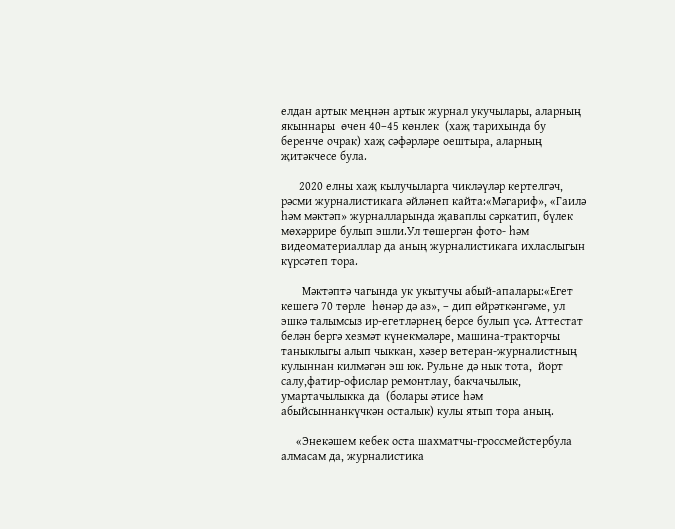елдан артык меңнән артык журнал укучылары, аларның якыннары  өчен 40–45 көнлек  (хаҗ тарихында бу беренче очрак) хаҗ сәфәрләре оештыра, аларның җитәкчесе була.

      2020 елны хаҗ кылучыларга чикләүләр кертелгәч, рәсми журналистикага әйләнеп кайта:«Мәгариф», «Гаилә һәм мәктәп» журналларында җаваплы сәркатип, бүлек мөхәррире булып эшли.Ул төшергән фото- һәм видеоматериаллар да аның журналистикага ихласлыгын күрсәтеп тора.

       Мәктәптә чагында ук укытучы абый-апалары:«Егет кешегә 70 төрле  һөнәр дә аз», – дип өйрәткәнгәме, ул эшкә талымсыз ир-егетләрнең берсе булып үсә. Аттестат белән бергә хезмәт күнекмәләре, машина-тракторчы таныклыгы алып чыккан, хәзер ветеран-журналистның кулыннан килмәгән эш юк. Рульне дә нык тота,  йорт салу,фатир-офислар ремонтлау, бакчачылык, умартачылыкка да  (болары әтисе һәм абыйсыннанкүчкән осталык) кулы ятып тора аның.

     «Энекәшем кебек оста шахматчы-гроссмейстербула алмасам да, журналистика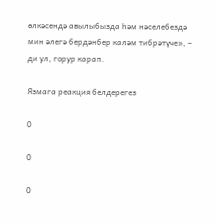өлкәсендә авылыбызда һәм нәселебездә мин әлегә бердәнбер каләм тибрәтүче», – ди ул, горур карап.

Язмага реакция белдерегез

0

0

0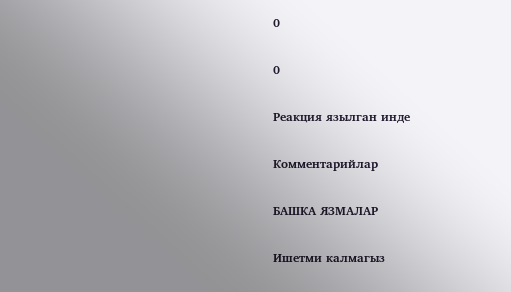0

0

Реакция язылган инде

Комментарийлар

БАШКА ЯЗМАЛАР

Ишетми калмагыз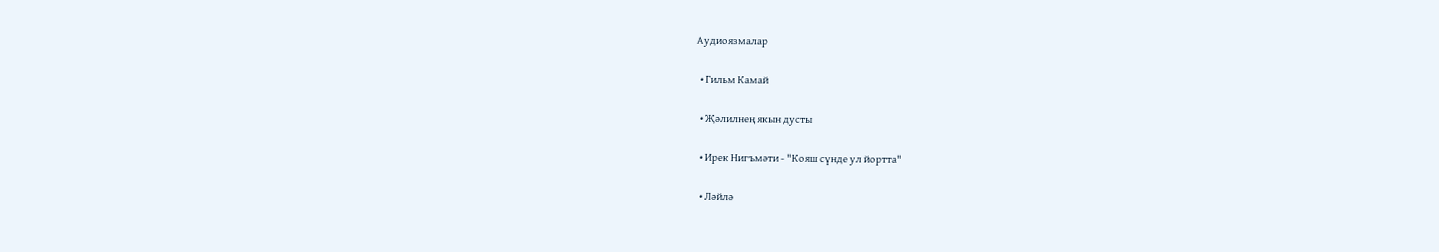Аудиоязмалар

  • Гильм Камай

  • Җәлилнең якын дусты

  • Ирек Нигъмәти - "Кояш сүнде ул йортта"

  • Ләйлә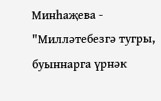Минһаҗева - "Милләтебезгә тугры, буыннарга үрнәк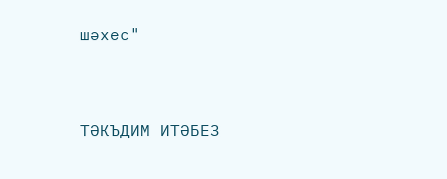шәхес"


ТӘКЪДИМ ИТӘБЕЗ